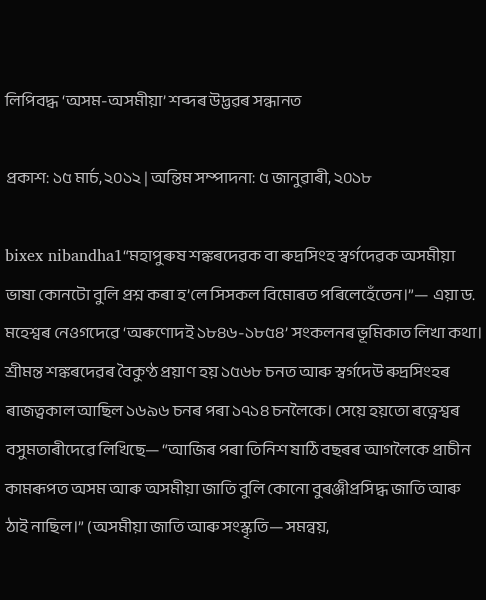লিপিবদ্ধ ‘অসম-অসমীয়া’ শব্দৰ উদ্ভৱৰ সন্ধানত

প্ৰকাশ: ১৫ মাৰ্চ, ২০১২ | অন্তিম সম্পাদনা: ৫ জানুৱাৰী, ২০১৮

bixex nibandha1“মহাপুৰুষ শঙ্কৰদেৱক বা ৰুদ্ৰসিংহ স্বৰ্গদেৱক অসমীয়া ভাষা কোনটো বুলি প্ৰশ্ন কৰা হ’লে সিসকল বিমোৰত পৰিলেহেঁতেন।”— এয়া ড. মহেশ্বৰ নেওগদেৱে ‘অৰুণোদই ১৮৪৬-১৮৫৪’ সংকলনৰ ভূমিকাত লিখা কথা। শ্ৰীমন্ত শঙ্কৰদেৱৰ বৈকুণ্ঠ প্ৰয়াণ হয় ১৫৬৮ চনত আৰু স্বৰ্গদেউ ৰুদ্ৰসিংহৰ ৰাজত্বকাল আছিল ১৬৯৬ চনৰ পৰা ১৭১৪ চনলৈকে। সেয়ে হয়তো ৰত্নেশ্বৰ বসুমতাৰীদেৱে লিখিছে— “আজিৰ পৰা তিনিশ ষাঠি বছৰৰ আগলৈকে প্ৰাচীন কামৰূপত অসম আৰু অসমীয়া জাতি বুলি কোনো বুৰঞ্জীপ্ৰসিদ্ধ জাতি আৰু ঠাই নাছিল।” (অসমীয়া জাতি আৰু সংস্কৃতি— সমন্বয়,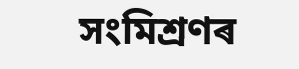সংমিশ্ৰণৰ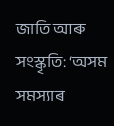জাতি আৰু সংস্কৃতি: ‘অসম সমস্যাৰ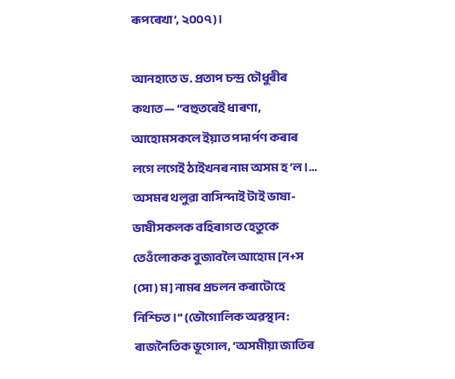ৰূপৰেখা’, ২০০৭)।

আনহাতে ড. প্ৰতাপ চন্দ্ৰ চৌধুৰীৰ কথাত— “বহুতৰেই ধাৰণা, আহোমসকলে ইয়াত পদাৰ্পণ কৰাৰ লগে লগেই ঠাইখনৰ নাম অসম হ’ল।… অসমৰ থলুৱা বাসিন্দাই টাই ভাষা-ভাষীসকলক বহিৰাগত হেতুকে তেওঁলোকক বুজাবলৈ আহোম [ন+স (সো) ম] নামৰ প্ৰচলন কৰাটোহে নিশ্চিত।” (ভৌগোলিক অৱস্থান: ৰাজনৈতিক ভূগোল, ‘অসমীয়া জাতিৰ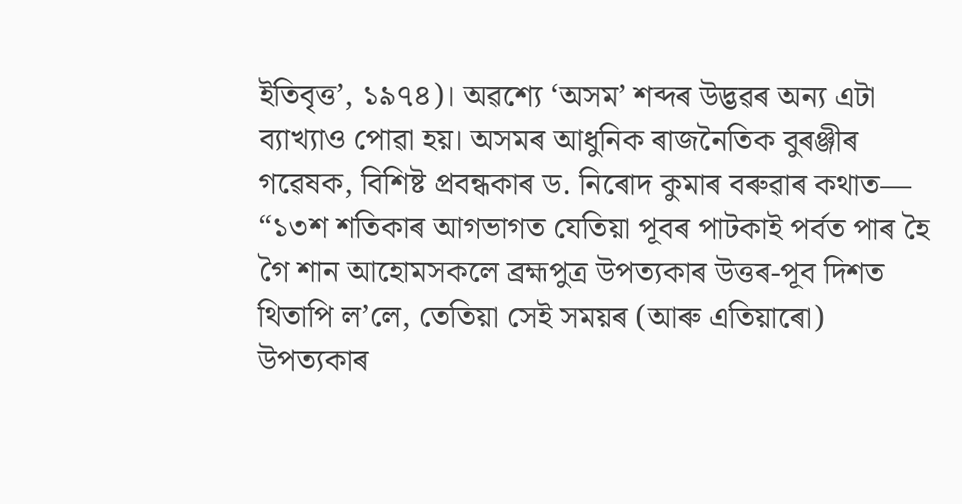ইতিবৃত্ত’, ১৯৭৪)। অৱশ্যে ‘অসম’ শব্দৰ উদ্ভৱৰ অন্য এটা ব্যাখ্যাও পোৱা হয়। অসমৰ আধুনিক ৰাজনৈতিক বুৰঞ্জীৰ গৱেষক, বিশিষ্ট প্ৰবন্ধকাৰ ড. নিৰোদ কুমাৰ বৰুৱাৰ কথাত— “১৩শ শতিকাৰ আগভাগত যেতিয়া পূবৰ পাটকাই পৰ্বত পাৰ হৈ গৈ শান আহোমসকলে ব্ৰহ্মপুত্ৰ উপত্যকাৰ উত্তৰ-পূব দিশত থিতাপি ল’লে, তেতিয়া সেই সময়ৰ (আৰু এতিয়াৰো) উপত্যকাৰ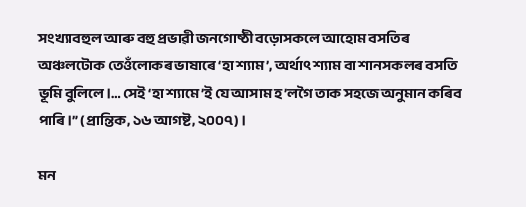সংখ্যাবহুল আৰু বহু প্ৰভাৱী জনগোষ্ঠী বড়োসকলে আহোম বসতিৰ অঞ্চলটোক তেওঁলোকৰ ভাষাৰে ‘হা শ্যাম’, অৰ্থাৎ শ্যাম বা শানসকলৰ বসতি ভূমি বুলিলে।… সেই ‘হা শ্যামে’ই যে আসাম হ’লগৈ তাক সহজে অনুমান কৰিব পাৰি।” (প্ৰান্তিক, ১৬ আগষ্ট, ২০০৭)।

মন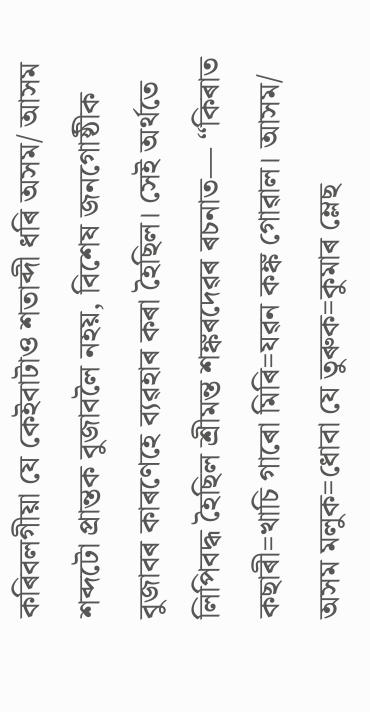কৰিবলগীয়া যে কেইবাটাও শতাব্দী ধৰি অসম/ আসম শব্দটো প্ৰান্তক বুজাবলৈ নহয়, বিশেষ জনগোষ্ঠীক বুজাবৰ কাৰণেহে ব্যৱহাৰ কৰা হৈছিল। সেই অৰ্থতে লিপিবদ্ধ হৈছিল শ্ৰীমন্ত শঙ্কৰদেৱৰ ৰচনাত— “কিৰাত কছাৰী=খাচি গাৰো মিৰি=যৱন কঙ্ক গোৱাল। আসম/ অসম মলুক=ধোবা যে তুৰুক=কুমাৰ ম্লেছ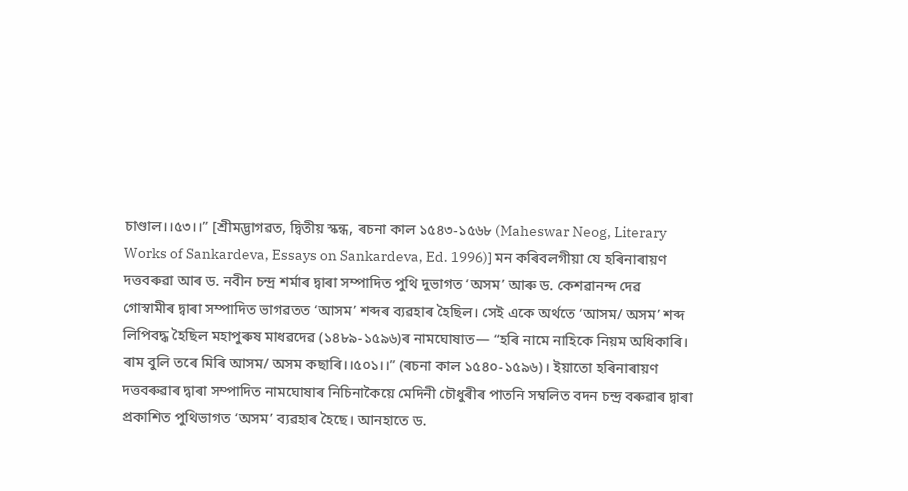চাণ্ডাল।।৫৩।।” [শ্ৰীমদ্ভাগৱত, দ্বিতীয় স্কন্ধ, ৰচনা কাল ১৫৪৩-১৫৬৮ (Maheswar Neog, Literary Works of Sankardeva, Essays on Sankardeva, Ed. 1996)] মন কৰিবলগীয়া যে হৰিনাৰায়ণ দত্তবৰুৱা আৰ ড. নবীন চন্দ্ৰ শৰ্মাৰ দ্বাৰা সম্পাদিত পুথি দুভাগত ‘অসম’ আৰু ড. কেশৱানন্দ দেৱ গোস্বামীৰ দ্বাৰা সম্পাদিত ভাগৱতত ‘আসম’ শব্দৰ ব্যৱহাৰ হৈছিল। সেই একে অৰ্থতে ‘আসম/ অসম’ শব্দ লিপিবদ্ধ হৈছিল মহাপুৰুষ মাধৱদেৱ (১৪৮৯-১৫৯৬)ৰ নামঘোষাত— “হৰি নামে নাহিকে নিয়ম অধিকাৰি। ৰাম বুলি তৰে মিৰি আসম/ অসম কছাৰি।।৫০১।।” (ৰচনা কাল ১৫৪০-১৫৯৬)। ইয়াতো হৰিনাৰায়ণ দত্তবৰুৱাৰ দ্বাৰা সম্পাদিত নামঘোষাৰ নিচিনাকৈয়ে মেদিনী চৌধুৰীৰ পাতনি সম্বলিত বদন চন্দ্ৰ বৰুৱাৰ দ্বাৰা প্ৰকাশিত পুথিভাগত ‘অসম’ ব্যৱহাৰ হৈছে। আনহাতে ড.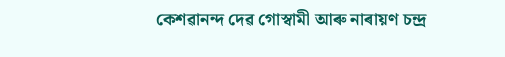কেশৱানন্দ দেৱ গোস্বামী আৰু নাৰায়ণ চন্দ্ৰ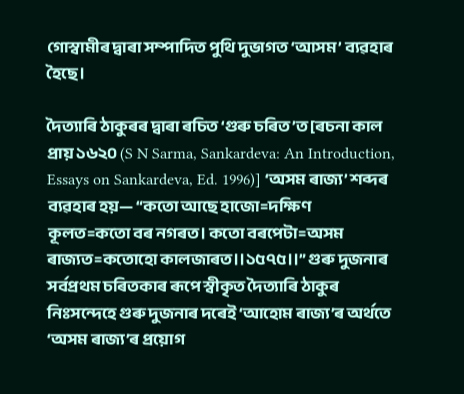গোস্বামীৰ দ্বাৰা সম্পাদিত পুথি দুভাগত ‘আসম’ ব্যৱহাৰ হৈছে।

দৈত্যাৰি ঠাকুৰৰ দ্বাৰা ৰচিত ‘গুৰু চৰিত’ত [ৰচনা কাল প্ৰায় ১৬২০ (S N Sarma, Sankardeva: An Introduction, Essays on Sankardeva, Ed. 1996)] ‘অসম ৰাজ্য’ শব্দৰ ব্যৱহাৰ হয়— “কতো আছে হাজো=দক্ষিণ কূলত=কতো বৰ নগৰত। কতো বৰপেটা=অসম ৰাজ্যত=কতোহো কালজাৰত।।১৫৭৫।।” গুৰু দুজনাৰ সৰ্বপ্ৰথম চৰিতকাৰ ৰূপে স্বীকৃত দৈত্যাৰি ঠাকুৰ নিঃসন্দেহে গুৰু দুজনাৰ দৰেই ‘আহোম ৰাজ্য’ৰ অৰ্থতে ‘অসম ৰাজ্য’ৰ প্ৰয়োগ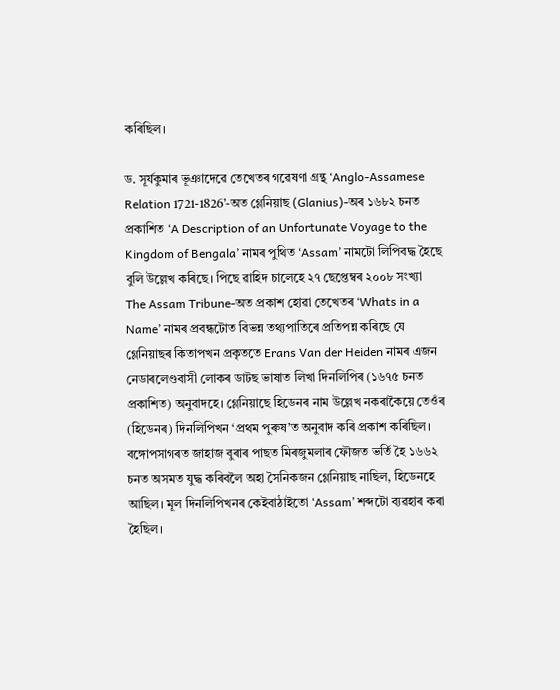কৰিছিল।

ড. সূৰ্যকুমাৰ ভূঞাদেৱে তেখেতৰ গৱেষণা গ্ৰন্থ ‘Anglo-Assamese Relation 1721-1826’-অত গ্লেনিয়াছ (Glanius)-অৰ ১৬৮২ চনত প্ৰকাশিত ‘A Description of an Unfortunate Voyage to the Kingdom of Bengala’ নামৰ পুথিত ‘Assam’ নামটো লিপিবদ্ধ হৈছে বুলি উল্লেখ কৰিছে। পিছে ৱাহিদ চালেহে ২৭ ছেপ্তেম্বৰ ২০০৮ সংখ্যা The Assam Tribune-অত প্ৰকাশ হোৱা তেখেতৰ ‘Whats in a Name’ নামৰ প্ৰবন্ধটোত বিভন্ন তথ্যপাতিৰে প্ৰতিপন্ন কৰিছে যে গ্লেনিয়াছৰ কিতাপখন প্ৰকৃততে Erans Van der Heiden নামৰ এজন নেডাৰলেণ্ডবাসী লোকৰ ডাটছ ভাষাত লিখা দিনলিপিৰ (১৬৭৫ চনত প্ৰকাশিত) অনুবাদহে। গ্লেনিয়াছে হিডেনৰ নাম উল্লেখ নকৰাকৈয়ে তেওঁৰ (হিডেনৰ) দিনলিপিখন ‘প্ৰথম পুৰুষ’ত অনুবাদ কৰি প্ৰকাশ কৰিছিল। বঙ্গোপসাগৰত জাহাজ বুৰাৰ পাছত মিৰজুমলাৰ ফৌজত ভৰ্তি হৈ ১৬৬২ চনত অসমত যুদ্ধ কৰিবলৈ অহা সৈনিকজন গ্লেনিয়াছ নাছিল, হিডেনহে আছিল। মূল দিনলিপিখনৰ কেইবাঠাইতো ‘Assam’ শব্দটো ব্যৱহাৰ কৰা হৈছিল।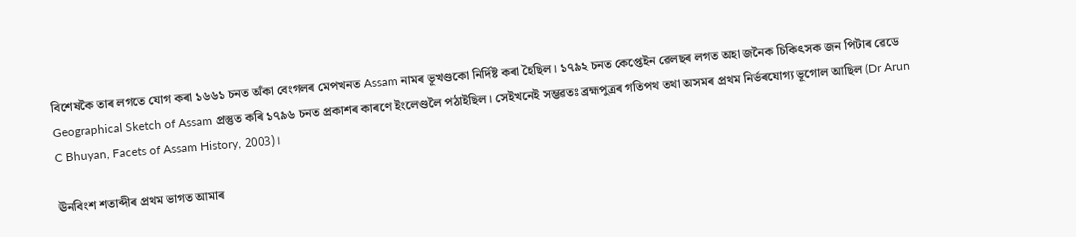বিশেষকৈ তাৰ লগতে যোগ কৰা ১৬৬১ চনত অঁকা বেংগলৰ মেপখনত Assam নামৰ ভূখণ্ডকো নিৰ্দিষ্ট কৰা হৈছিল। ১৭৯২ চনত কেপ্তেইন ৱেলছৰ লগত অহা জনৈক চিকিৎসক জন পিটাৰ ৱেডে Geographical Sketch of Assam প্ৰস্তুত কৰি ১৭৯৬ চনত প্ৰকাশৰ কাৰণে ইংলেণ্ডলৈ পঠাইছিল। সেইখনেই সম্ভৱতঃ ব্ৰহ্মপুত্ৰৰ গতিপথ তথা অসমৰ প্ৰথম নিৰ্ভৰযোগ্য ভূগোল আছিল (Dr Arun C Bhuyan, Facets of Assam History, 2003)।

ঊনবিংশ শতাব্দীৰ প্ৰথম ভাগত আমাৰ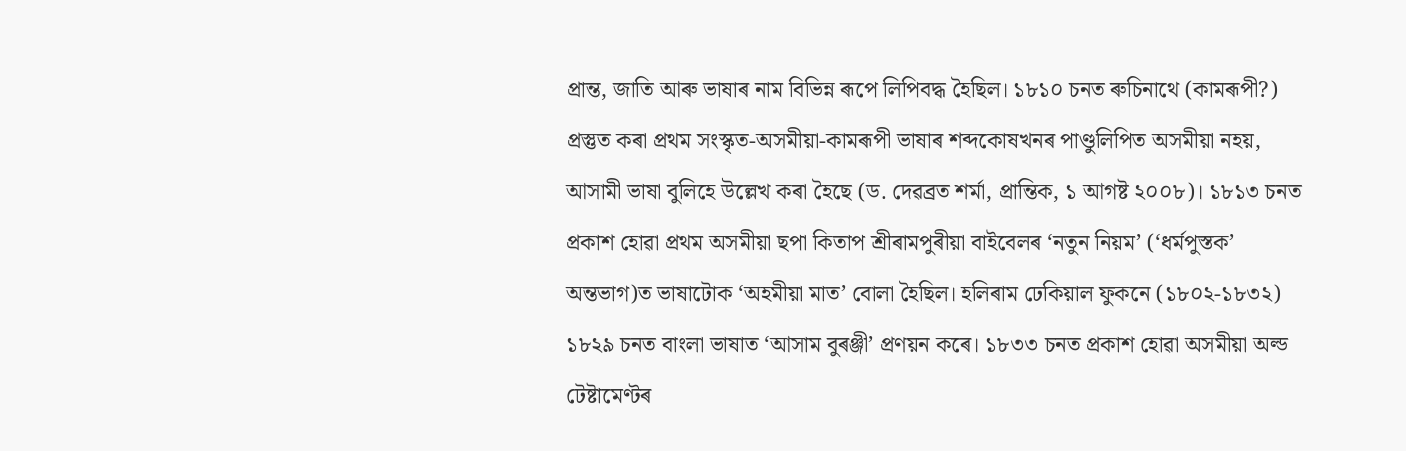প্ৰান্ত, জাতি আৰু ভাষাৰ নাম বিভিন্ন ৰূপে লিপিবদ্ধ হৈছিল। ১৮১০ চনত ৰুচিনাথে (কামৰূপী?) প্ৰস্তুত কৰা প্ৰথম সংস্কৃত-অসমীয়া-কামৰূপী ভাষাৰ শব্দকোষখনৰ পাণ্ডুলিপিত অসমীয়া নহয়, আসামী ভাষা বুলিহে উল্লেখ কৰা হৈছে (ড. দেৱব্ৰত শৰ্মা, প্ৰান্তিক, ১ আগষ্ট ২০০৮)। ১৮১৩ চনত প্ৰকাশ হোৱা প্ৰথম অসমীয়া ছপা কিতাপ শ্ৰীৰামপুৰীয়া বাইবেলৰ ‘নতুন নিয়ম’ (‘ধৰ্মপুস্তক’ অন্তভাগ)ত ভাষাটোক ‘অহমীয়া মাত’ বোলা হৈছিল। হলিৰাম ঢেকিয়াল ফুকনে (১৮০২-১৮৩২) ১৮২৯ চনত বাংলা ভাষাত ‘আসাম বুৰঞ্জী’ প্ৰণয়ন কৰে। ১৮৩৩ চনত প্ৰকাশ হোৱা অসমীয়া অল্ড টেষ্টামেণ্টৰ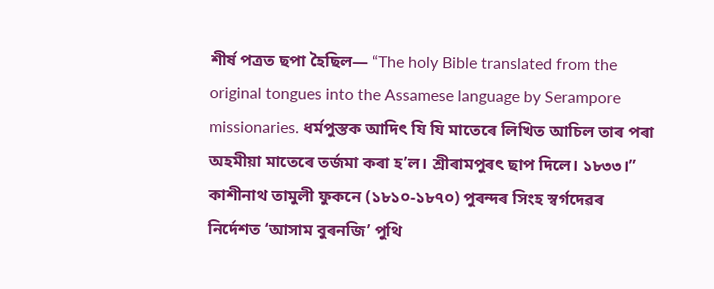শীৰ্ষ পত্ৰত ছপা হৈছিল— “The holy Bible translated from the original tongues into the Assamese language by Serampore missionaries. ধৰ্মপুস্তক আদিৎ যি যি মাতেৰে লিখিত আচিল তাৰ পৰা অহমীয়া মাতেৰে তৰ্জমা কৰা হ’ল। শ্ৰীৰামপুৰৎ ছাপ দিলে। ১৮৩৩।” কাশীনাথ তামুলী ফুকনে (১৮১০-১৮৭০) পুৰন্দৰ সিংহ স্বৰ্গদেৱৰ নিৰ্দেশত ‘আসাম বুৰনজি’ পুথি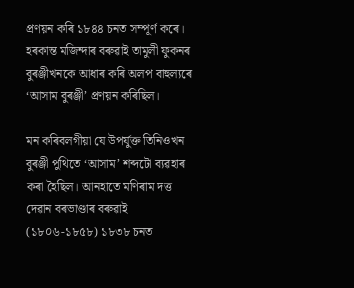প্ৰণয়ন কৰি ১৮৪৪ চনত সম্পূৰ্ণ কৰে। হৰকান্ত মজিন্দাৰ বৰুৱাই তামুলী ফুকনৰ বুৰঞ্জীখনকে আধাৰ কৰি অলপ বাহুল্যৰে ‘আসাম বুৰঞ্জী’ প্ৰণয়ন কৰিছিল।

মন কৰিবলগীয়া যে উপৰ্যুক্ত তিনিওখন বুৰঞ্জী পুথিতে ‘আসাম’ শব্দটো ব্যৱহাৰ কৰা হৈছিল। আনহাতে মণিৰাম দত্ত দেৱান বৰভাণ্ডাৰ বৰুৱাই (১৮০৬-১৮৫৮) ১৮৩৮ চনত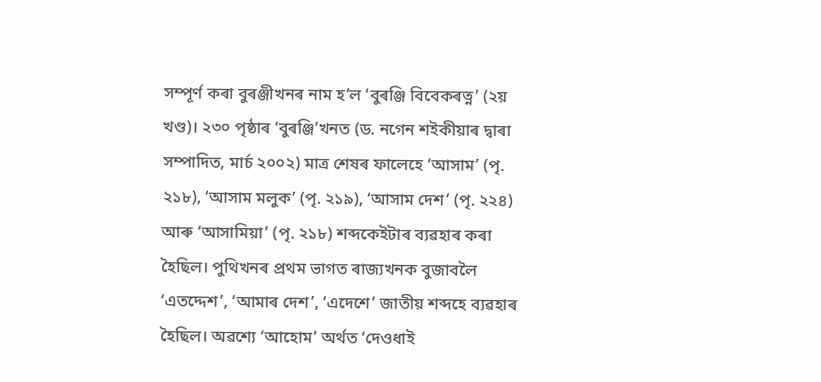সম্পূৰ্ণ কৰা বুৰঞ্জীখনৰ নাম হ’ল ‘বুৰঞ্জি বিবেকৰত্ন’ (২য় খণ্ড)। ২৩০ পৃষ্ঠাৰ ‘বুৰঞ্জি’খনত (ড. নগেন শইকীয়াৰ দ্বাৰা সম্পাদিত, মাৰ্চ ২০০২) মাত্ৰ শেষৰ ফালেহে ‘আসাম’ (পৃ. ২১৮), ‘আসাম মলুক’ (পৃ. ২১৯), ‘আসাম দেশ’ (পৃ. ২২৪) আৰু ‘আসামিয়া’ (পৃ. ২১৮) শব্দকেইটাৰ ব্যৱহাৰ কৰা হৈছিল। পুথিখনৰ প্ৰথম ভাগত ৰাজ্যখনক বুজাবলৈ ‘এতদ্দেশ’, ‘আমাৰ দেশ’, ‘এদেশে’ জাতীয় শব্দহে ব্যৱহাৰ হৈছিল। অৱশ্যে ‘আহোম’ অৰ্থত ‘দেওধাই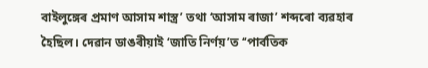বাইলুঙ্গেৰ প্ৰমাণ আসাম শাস্ত্ৰ’ তথা ‘আসাম ৰাজা’ শব্দৰো ব্যৱহাৰ হৈছিল। দেৱান ডাঙৰীয়াই ‘জাতি নিৰ্ণয়’ত ‘‘পাৰ্বতিক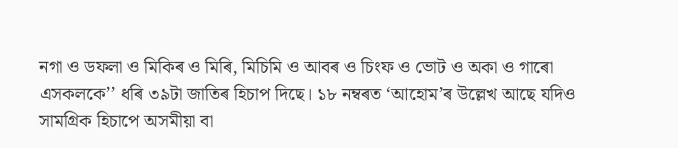নগা ও ডফলা ও মিকিৰ ও মিৰি, মিচিমি ও আবৰ ও চিংফ ও ভোট ও অকা ও গাৰো এসকলকে’’ ধৰি ৩৯টা জাতিৰ হিচাপ দিছে। ১৮ নম্বৰত ‘আহোম’ৰ উল্লেখ আছে যদিও সামগ্ৰিক হিচাপে অসমীয়া বা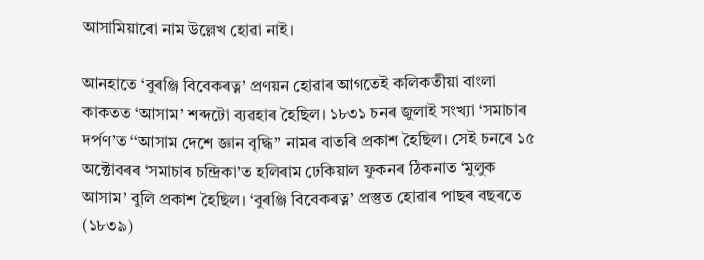আসামিয়াৰো নাম উল্লেখ হোৱা নাই।

আনহাতে ‘বুৰঞ্জি বিবেকৰত্ন’ প্ৰণয়ন হোৱাৰ আগতেই কলিকতীয়া বাংলা কাকতত ‘আসাম’ শব্দটো ব্যৱহাৰ হৈছিল। ১৮৩১ চনৰ জুলাই সংখ্যা ‘সমাচাৰ দৰ্পণ’ত ‘‘আসাম দেশে জ্ঞান বৃদ্ধি’’ নামৰ বাতৰি প্ৰকাশ হৈছিল। সেই চনৰে ১৫ অক্টোবৰৰ ‘সমাচাৰ চন্দ্ৰিকা’ত হলিৰাম ঢেকিয়াল ফুকনৰ ঠিকনাত ‘মুলুক আসাম’ বুলি প্ৰকাশ হৈছিল। ‘বুৰঞ্জি বিবেকৰত্ন’ প্ৰস্তুত হোৱাৰ পাছৰ বছৰতে (১৮৩৯)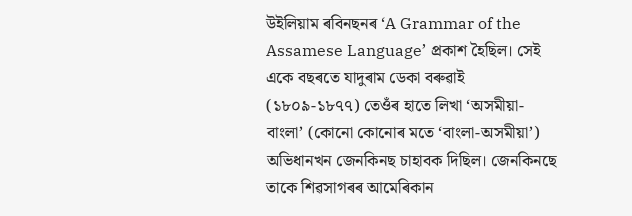উইলিয়াম ৰবিনছনৰ ‘A Grammar of the Assamese Language’ প্ৰকাশ হৈছিল। সেই একে বছৰতে যাদুৰাম ডেকা বৰুৱাই (১৮০৯-১৮৭৭) তেওঁৰ হাতে লিখা ‘অসমীয়া-বাংলা’ (কোনো কোনোৰ মতে ‘বাংলা-অসমীয়া’) অভিধানখন জেনকিনছ চাহাবক দিছিল। জেনকিনছে তাকে শিৱসাগৰৰ আমেৰিকান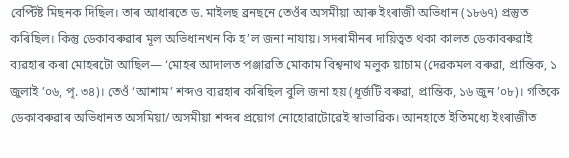বেপ্টিষ্ট মিছনক দিছিল। তাৰ আধাৰতে ড. মাইলছ ব্ৰনছনে তেওঁৰ অসমীয়া আৰু ইংৰাজী অভিধান (১৮৬৭) প্ৰস্তুত কৰিছিল। কিন্তু ডেকাবৰুৱাৰ মূল অভিধানখন কি হ’ল জনা নাযায়। সদৰামীনৰ দায়িত্বত থকা কালত ডেকাবৰুৱাই ব্যৱহাৰ কৰা মোহৰটো আছিল— ‘মোহৰ আদালত পঞ্জাৱতি মোকাম বিশ্বনাথ মলুক য়াচাম (দেৱকমল বৰুৱা, প্ৰান্তিক, ১ জুলাই ’০৬, পৃ. ৩৪)। তেওঁ ‘আশাম’ শব্দও ব্যৱহাৰ কৰিছিল বুলি জনা হয় (ধূৰ্জটি বৰুৱা, প্ৰান্তিক, ১৬ জুন ’০৮)। গতিকে ডেকাবৰুৱাৰ অভিধানত অসমিয়া/ অসমীয়া শব্দৰ প্ৰয়োগ নোহোৱাটোৱেই স্বাভাৱিক। আনহাতে ইতিমধ্যে ইংৰাজীত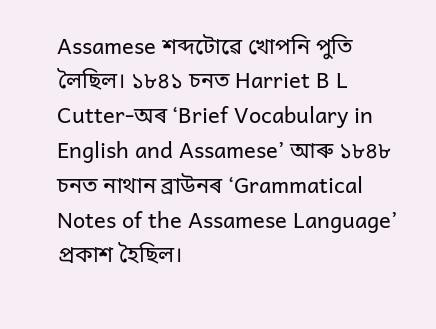Assamese শব্দটোৱে খোপনি পুতি লৈছিল। ১৮৪১ চনত Harriet B L Cutter-অৰ ‘Brief Vocabulary in English and Assamese’ আৰু ১৮৪৮ চনত নাথান ব্ৰাউনৰ ‘Grammatical Notes of the Assamese Language’ প্ৰকাশ হৈছিল।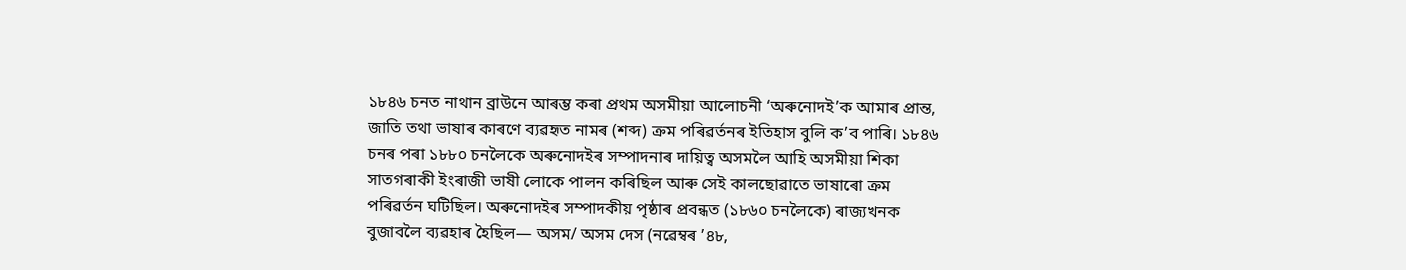১৮৪৬ চনত নাথান ব্ৰাউনে আৰম্ভ কৰা প্ৰথম অসমীয়া আলোচনী ‘অৰুনোদই’ক আমাৰ প্ৰান্ত, জাতি তথা ভাষাৰ কাৰণে ব্যৱহৃত নামৰ (শব্দ) ক্ৰম পৰিৱৰ্তনৰ ইতিহাস বুলি ক’ব পাৰি। ১৮৪৬ চনৰ পৰা ১৮৮০ চনলৈকে অৰুনোদইৰ সম্পাদনাৰ দায়িত্ব অসমলৈ আহি অসমীয়া শিকা সাতগৰাকী ইংৰাজী ভাষী লোকে পালন কৰিছিল আৰু সেই কালছোৱাতে ভাষাৰো ক্ৰম পৰিৱৰ্তন ঘটিছিল। অৰুনোদইৰ সম্পাদকীয় পৃষ্ঠাৰ প্ৰবন্ধত (১৮৬০ চনলৈকে) ৰাজ্যখনক বুজাবলৈ ব্যৱহাৰ হৈছিল— অসম/ অসম দেস (নৱেম্বৰ ’৪৮,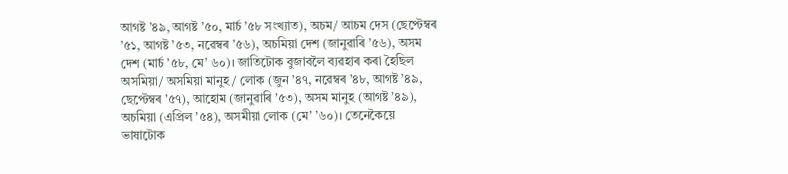আগষ্ট ’৪৯, আগষ্ট ’৫০, মাৰ্চ ’৫৮ সংখ্যাত), অচম/ আচম দেস (ছেপ্টেম্বৰ ’৫১, আগষ্ট ’৫৩, নৱেম্বৰ ’৫৬), অচমিয়া দেশ (জানুৱাৰি ’৫৬), অসম দেশ (মাৰ্চ ’৫৮, মে’ ৬০)। জাতিটোক বুজাবলৈ ব্যৱহাৰ কৰা হৈছিল অসমিয়া/ অসমিয়া মানুহ/ লোক (জুন ’৪৭, নৱেম্বৰ ’৪৮, আগষ্ট ’৪৯, ছেপ্টেম্বৰ ’৫৭), আহোম (জানুৱাৰি ’৫৩), অসম মানুহ (আগষ্ট ’৪৯), অচমিয়া (এপ্ৰিল ’৫৪), অসমীয়া লোক (মে’ ’৬০)। তেনেকৈয়ে ভাষাটোক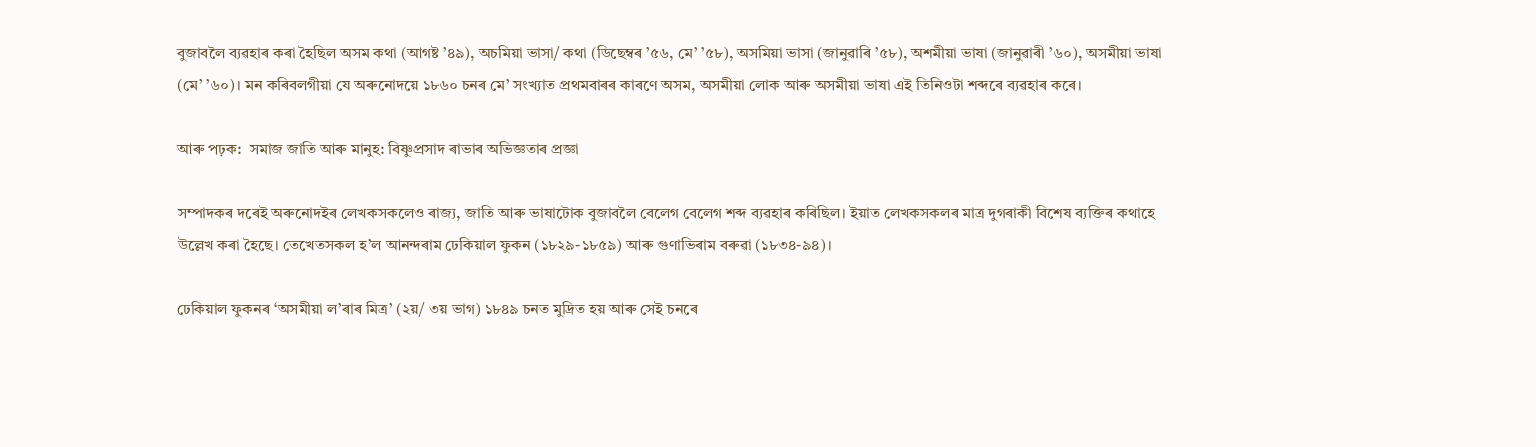বুজাবলৈ ব্যৱহাৰ কৰা হৈছিল অসম কথা (আগষ্ট ’৪৯), অচমিয়া ভাসা/ কথা (ডিছেম্বৰ ’৫৬, মে’ ’৫৮), অসমিয়া ভাসা (জানুৱাৰি ’৫৮), অশমীয়া ভাষা (জানুৱাৰী ’৬০), অসমীয়া ভাষা (মে’ ’৬০)। মন কৰিবলগীয়া যে অৰুনোদয়ে ১৮৬০ চনৰ মে’ সংখ্যাত প্ৰথমবাৰৰ কাৰণে অসম, অসমীয়া লোক আৰু অসমীয়া ভাষা এই তিনিওটা শব্দৰে ব্যৱহাৰ কৰে।

আৰু পঢ়ক:  সমাজ জাতি আৰু মানুহ: বিষ্ণুপ্ৰসাদ ৰাভাৰ অভিজ্ঞতাৰ প্ৰজ্ঞা

সম্পাদকৰ দৰেই অৰুনোদইৰ লেখকসকলেও ৰাজ্য, জাতি আৰু ভাষাটোক বুজাবলৈ বেলেগ বেলেগ শব্দ ব্যৱহাৰ কৰিছিল। ইয়াত লেখকসকলৰ মাত্ৰ দুগৰাকী বিশেষ ব্যক্তিৰ কথাহে উল্লেখ কৰা হৈছে। তেখেতসকল হ’ল আনন্দৰাম ঢেকিয়াল ফুকন (১৮২৯-১৮৫৯) আৰু গুণাভিৰাম বৰুৱা (১৮৩৪-৯৪)।

ঢেকিয়াল ফুকনৰ ‘অসমীয়া ল’ৰাৰ মিত্ৰ’ (২য়/ ৩য় ভাগ) ১৮৪৯ চনত মুদ্ৰিত হয় আৰু সেই চনৰে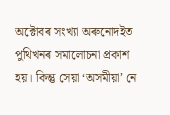অক্টোবৰ সংখ্যা অৰুনোদইত পুথিখনৰ সমালোচনা প্ৰকাশ হয়। কিন্তু সেয়া ‘অসমীয়া’ নে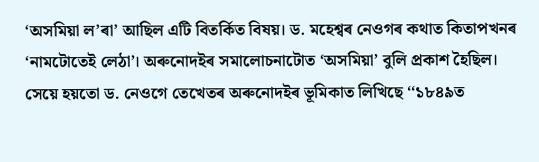‘অসমিয়া ল’ৰা’ আছিল এটি বিতৰ্কিত বিষয়। ড. মহেশ্বৰ নেওগৰ কথাত কিতাপখনৰ ‘নামটোতেই লেঠা’। অৰুনোদইৰ সমালোচনাটোত ‘অসমিয়া’ বুলি প্ৰকাশ হৈছিল। সেয়ে হয়তো ড. নেওগে তেখেতৰ অৰুনোদইৰ ভূমিকাত লিখিছে ‘‘১৮৪৯ত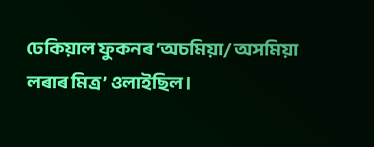ঢেকিয়াল ফুকনৰ ‘অচমিয়া/ অসমিয়া লৰাৰ মিত্ৰ’ ওলাইছিল।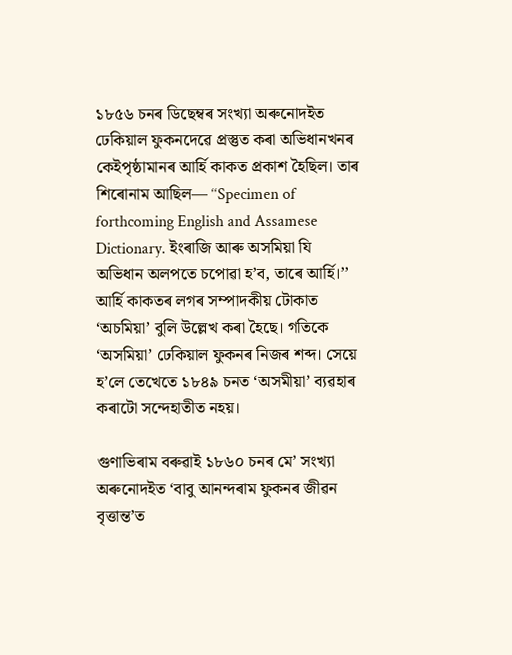১৮৫৬ চনৰ ডিছেম্বৰ সংখ্যা অৰুনোদইত ঢেকিয়াল ফুকনদেৱে প্ৰস্তুত কৰা অভিধানখনৰ কেইপৃষ্ঠামানৰ আৰ্হি কাকত প্ৰকাশ হৈছিল। তাৰ শিৰোনাম আছিল— ‘‘Specimen of forthcoming English and Assamese Dictionary. ইংৰাজি আৰু অসমিয়া যি অভিধান অলপতে চপোৱা হ’ব, তাৰে আৰ্হি।’’ আৰ্হি কাকতৰ লগৰ সম্পাদকীয় টোকাত ‘অচমিয়া’ বুলি উল্লেখ কৰা হৈছে। গতিকে ‘অসমিয়া’ ঢেকিয়াল ফুকনৰ নিজৰ শব্দ। সেয়ে হ’লে তেখেতে ১৮৪৯ চনত ‘অসমীয়া’ ব্যৱহাৰ কৰাটো সন্দেহাতীত নহয়।

গুণাভিৰাম বৰুৱাই ১৮৬০ চনৰ মে’ সংখ্যা অৰুনোদইত ‘বাবু আনন্দৰাম ফুকনৰ জীৱন বৃত্তান্ত’ত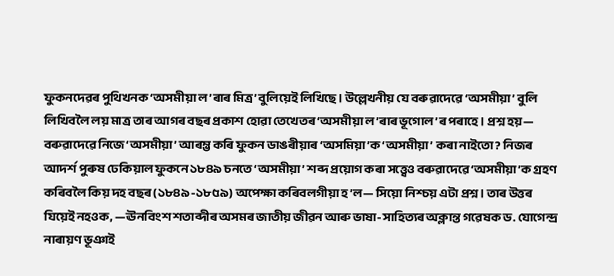ফুকনদেৱৰ পুথিখনক ‘অসমীয়া ল’ৰাৰ মিত্ৰ’ বুলিয়েই লিখিছে। উল্লেখনীয় যে বৰুৱাদেৱে ‘অসমীয়া’ বুলি লিখিবলৈ লয় মাত্ৰ তাৰ আগৰ বছৰ প্ৰকাশ হোৱা তেখেতৰ ‘অসমীয়া ল’ৰাৰ ভূগোল’ৰ পৰাহে। প্ৰশ্ন হয়— বৰুৱাদেৱে নিজে ‘অসমীয়া’ আৰম্ভ কৰি ফুকন ডাঙৰীয়াৰ ‘অসমিয়া’ক ‘অসমীয়া’ কৰা নাইতো? নিজৰ আদৰ্শ পুৰুষ ঢেকিয়াল ফুকনে ১৮৪৯ চনতে ‘অসমীয়া’ শব্দ প্ৰয়োগ কৰা সত্ত্বেও বৰুৱাদেৱে ‘অসমীয়া’ক গ্ৰহণ কৰিবলৈ কিয় দহ বছৰ (১৮৪৯-১৮৫৯) অপেক্ষা কৰিবলগীয়া হ’ল— সিয়ো নিশ্চয় এটা প্ৰশ্ন। তাৰ উত্তৰ যিয়েই নহওক, —ঊনবিংশ শতাব্দীৰ অসমৰ জাতীয় জীৱন আৰু ভাষা-সাহিত্যৰ অক্লান্ত গৱেষক ড. যোগেন্দ্ৰ নাৰায়ণ ভূঞাই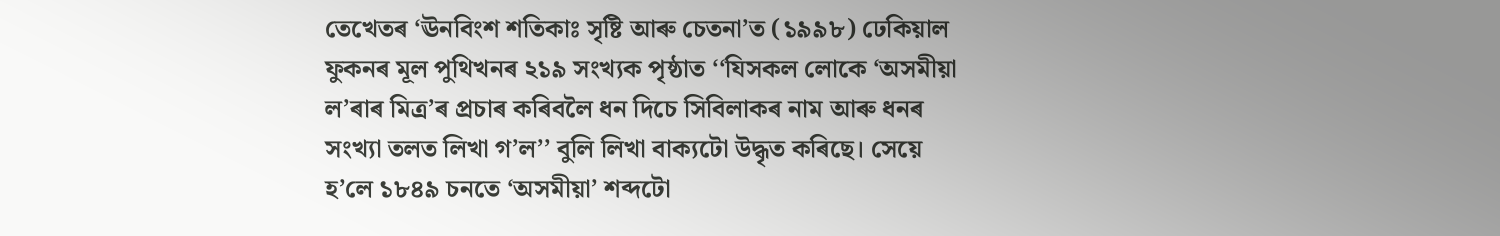তেখেতৰ ‘ঊনবিংশ শতিকাঃ সৃষ্টি আৰু চেতনা’ত (১৯৯৮) ঢেকিয়াল ফুকনৰ মূল পুথিখনৰ ২১৯ সংখ্যক পৃষ্ঠাত ‘‘যিসকল লোকে ‘অসমীয়া ল’ৰাৰ মিত্ৰ’ৰ প্ৰচাৰ কৰিবলৈ ধন দিচে সিবিলাকৰ নাম আৰু ধনৰ সংখ্যা তলত লিখা গ’ল’’ বুলি লিখা বাক্যটো উদ্ধৃত কৰিছে। সেয়ে হ’লে ১৮৪৯ চনতে ‘অসমীয়া’ শব্দটো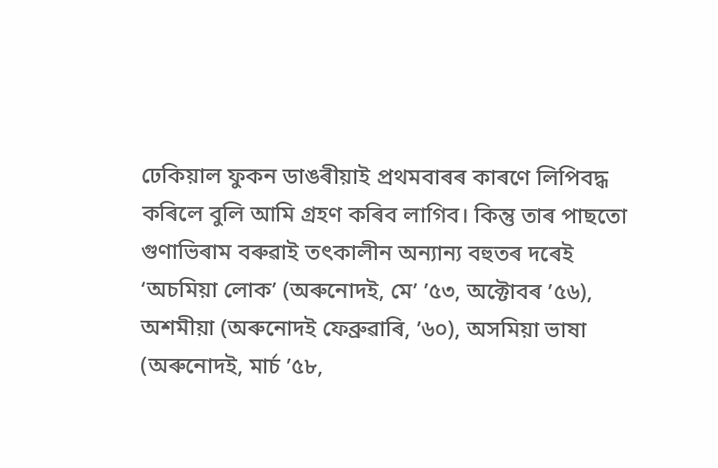ঢেকিয়াল ফুকন ডাঙৰীয়াই প্ৰথমবাৰৰ কাৰণে লিপিবদ্ধ কৰিলে বুলি আমি গ্ৰহণ কৰিব লাগিব। কিন্তু তাৰ পাছতো গুণাভিৰাম বৰুৱাই তৎকালীন অন্যান্য বহুতৰ দৰেই ‘অচমিয়া লোক’ (অৰুনোদই, মে’ ’৫৩, অক্টোবৰ ’৫৬), অশমীয়া (অৰুনোদই ফেব্ৰুৱাৰি, ’৬০), অসমিয়া ভাষা (অৰুনোদই, মাৰ্চ ’৫৮,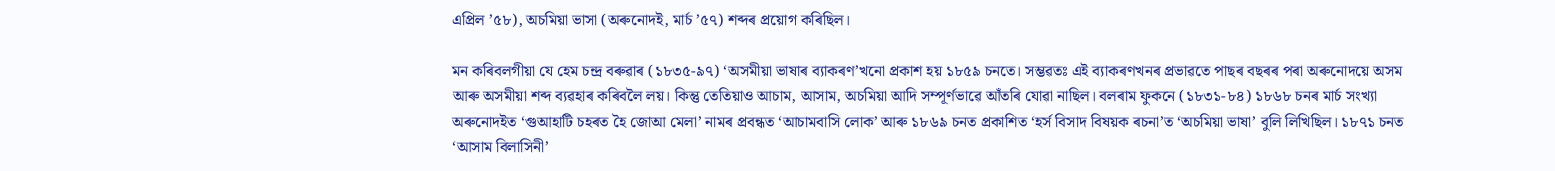এপ্ৰিল ’৫৮), অচমিয়া ভাসা (অৰুনোদই, মাৰ্চ ’৫৭) শব্দৰ প্ৰয়োগ কৰিছিল।

মন কৰিবলগীয়া যে হেম চন্দ্ৰ বৰুৱাৰ (১৮৩৫-৯৭) ‘অসমীয়া ভাষাৰ ব্যাকৰণ’খনো প্ৰকাশ হয় ১৮৫৯ চনতে। সম্ভৱতঃ এই ব্যাকৰণখনৰ প্ৰভাৱতে পাছৰ বছৰৰ পৰা অৰুনোদয়ে অসম আৰু অসমীয়া শব্দ ব্যৱহাৰ কৰিবলৈ লয়। কিন্তু তেতিয়াও আচাম, আসাম, অচমিয়া আদি সম্পূৰ্ণভাৱে আঁতৰি যোৱা নাছিল। বলৰাম ফুকনে (১৮৩১-৮৪) ১৮৬৮ চনৰ মাৰ্চ সংখ্যা অৰুনোদইত ‘গুআহাটি চহৰত হৈ জোআ মেলা’ নামৰ প্ৰবন্ধত ‘আচামবাসি লোক’ আৰু ১৮৬৯ চনত প্ৰকাশিত ‘হৰ্স বিসাদ বিষয়ক ৰচনা’ত ‘অচমিয়া ভাষা’ বুলি লিখিছিল। ১৮৭১ চনত ‘আসাম বিলাসিনী’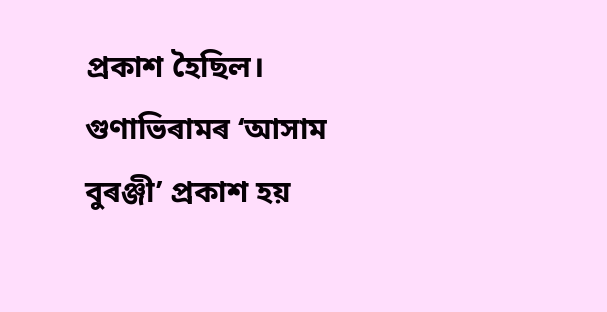প্ৰকাশ হৈছিল। গুণাভিৰামৰ ‘আসাম বুৰঞ্জী’ প্ৰকাশ হয়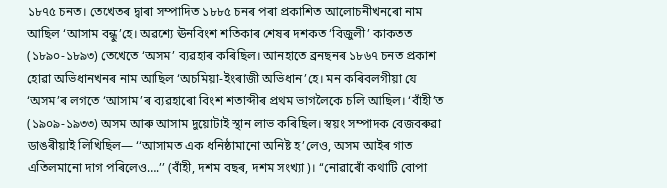১৮৭৫ চনত। তেখেতৰ দ্বাৰা সম্পাদিত ১৮৮৫ চনৰ পৰা প্ৰকাশিত আলোচনীখনৰো নাম আছিল ‘আসাম বন্ধু’হে। অৱশ্যে ঊনবিংশ শতিকাৰ শেষৰ দশকত ‘বিজুলী’ কাকতত (১৮৯০-১৮৯৩) তেখেতে ‘অসম’ ব্যৱহাৰ কৰিছিল। আনহাতে ব্ৰনছনৰ ১৮৬৭ চনত প্ৰকাশ হোৱা অভিধানখনৰ নাম আছিল ‘অচমিয়া-ইংৰাজী অভিধান’হে। মন কৰিবলগীয়া যে ‘অসম’ৰ লগতে ‘আসাম’ৰ ব্যৱহাৰো বিংশ শতাব্দীৰ প্ৰথম ভাগলৈকে চলি আছিল। ‘বাঁহী’ত (১৯০৯-১৯৩৩) অসম আৰু আসাম দুয়োটাই স্থান লাভ কৰিছিল। স্বয়ং সম্পাদক বেজবৰুৱা ডাঙৰীয়াই লিখিছিল— ‘‘আসামত এক ধনিষ্ঠামানো অনিষ্ট হ’লেও, অসম আইৰ গাত এতিলমানো দাগ পৰিলেও….’’ (বাঁহী, দশম বছৰ, দশম সংখ্যা)। ‘‘নোৱাৰোঁ কথাটি বোপা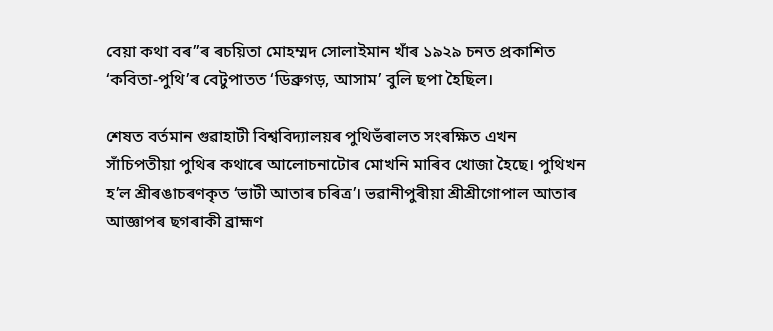বেয়া কথা বৰ’’ৰ ৰচয়িতা মোহম্মদ সোলাইমান খাঁৰ ১৯২৯ চনত প্ৰকাশিত ‘কবিতা-পুথি’ৰ বেটুপাতত ‘ডিব্ৰুগড়, আসাম’ বুলি ছপা হৈছিল।

শেষত বৰ্তমান গুৱাহাটী বিশ্ববিদ্যালয়ৰ পুথিভঁৰালত সংৰক্ষিত এখন সাঁচিপতীয়া পুথিৰ কথাৰে আলোচনাটোৰ মোখনি মাৰিব খোজা হৈছে। পুথিখন হ’ল শ্ৰীৰঙাচৰণকৃত ‘ভাটী আতাৰ চৰিত্ৰ’। ভৱানীপুৰীয়া শ্ৰীশ্ৰীগোপাল আতাৰ আজ্ঞাপৰ ছগৰাকী ব্ৰাহ্মণ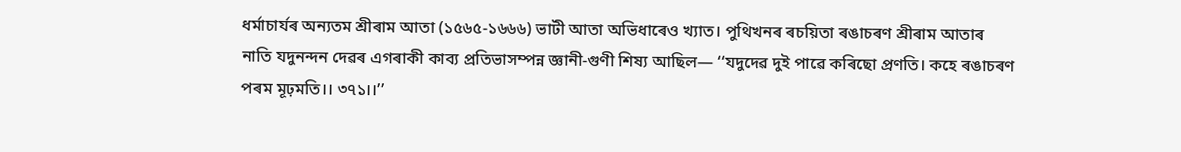ধৰ্মাচাৰ্যৰ অন্যতম শ্ৰীৰাম আতা (১৫৬৫-১৬৬৬) ভাটী আতা অভিধাৰেও খ্যাত। পুথিখনৰ ৰচয়িতা ৰঙাচৰণ শ্ৰীৰাম আতাৰ নাতি যদুনন্দন দেৱৰ এগৰাকী কাব্য প্ৰতিভাসম্পন্ন জ্ঞানী-গুণী শিষ্য আছিল— ‘‘যদুদেৱ দুই পাৱে কৰিছো প্ৰণতি। কহে ৰঙাচৰণ পৰম মূঢ়মতি।। ৩৭১।।’’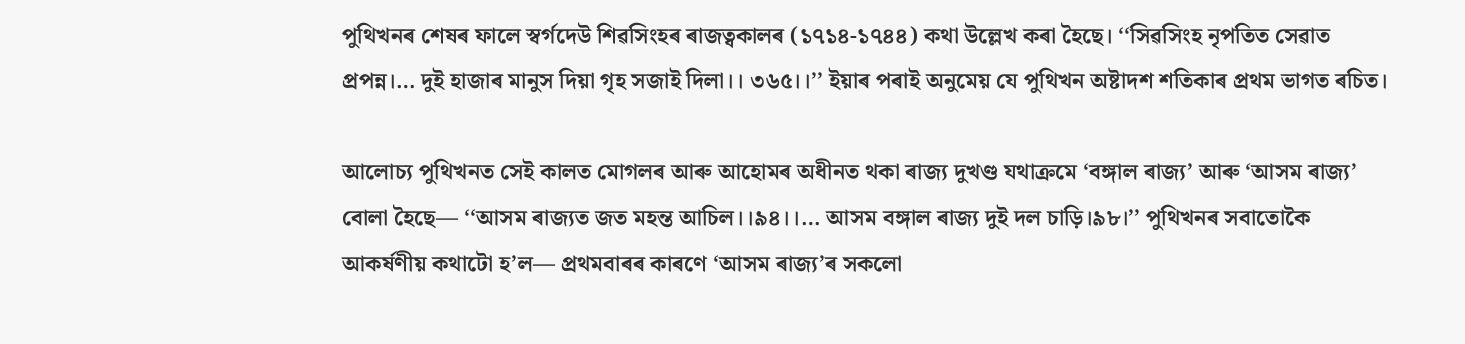পুথিখনৰ শেষৰ ফালে স্বৰ্গদেউ শিৱসিংহৰ ৰাজত্বকালৰ (১৭১৪-১৭৪৪) কথা উল্লেখ কৰা হৈছে। ‘‘সিৱসিংহ নৃপতিত সেৱাত প্ৰপন্ন।… দুই হাজাৰ মানুস দিয়া গৃহ সজাই দিলা।। ৩৬৫।।’’ ইয়াৰ পৰাই অনুমেয় যে পুথিখন অষ্টাদশ শতিকাৰ প্ৰথম ভাগত ৰচিত।

আলোচ্য পুথিখনত সেই কালত মোগলৰ আৰু আহোমৰ অধীনত থকা ৰাজ্য দুখণ্ড যথাক্ৰমে ‘বঙ্গাল ৰাজ্য’ আৰু ‘আসম ৰাজ্য’ বোলা হৈছে— ‘‘আসম ৰাজ্যত জত মহন্ত আচিল।।৯৪।।… আসম বঙ্গাল ৰাজ্য দুই দল চাড়ি।৯৮।’’ পুথিখনৰ সবাতোকৈ আকৰ্ষণীয় কথাটো হ’ল— প্ৰথমবাৰৰ কাৰণে ‘আসম ৰাজ্য’ৰ সকলো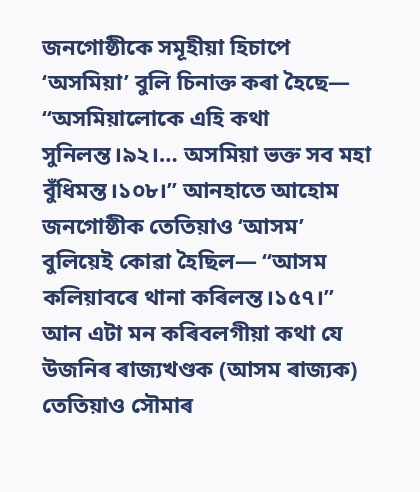জনগোষ্ঠীকে সমূহীয়া হিচাপে ‘অসমিয়া’ বুলি চিনাক্ত কৰা হৈছে— ‘‘অসমিয়ালোকে এহি কথা সুনিলন্ত।৯২।… অসমিয়া ভক্ত সব মহা বুঁধিমন্ত।১০৮।’’ আনহাতে আহোম জনগোষ্ঠীক তেতিয়াও ‘আসম’ বুলিয়েই কোৱা হৈছিল— ‘‘আসম কলিয়াবৰে থানা কৰিলন্ত।১৫৭।’’ আন এটা মন কৰিবলগীয়া কথা যে উজনিৰ ৰাজ্যখণ্ডক (আসম ৰাজ্যক) তেতিয়াও সৌমাৰ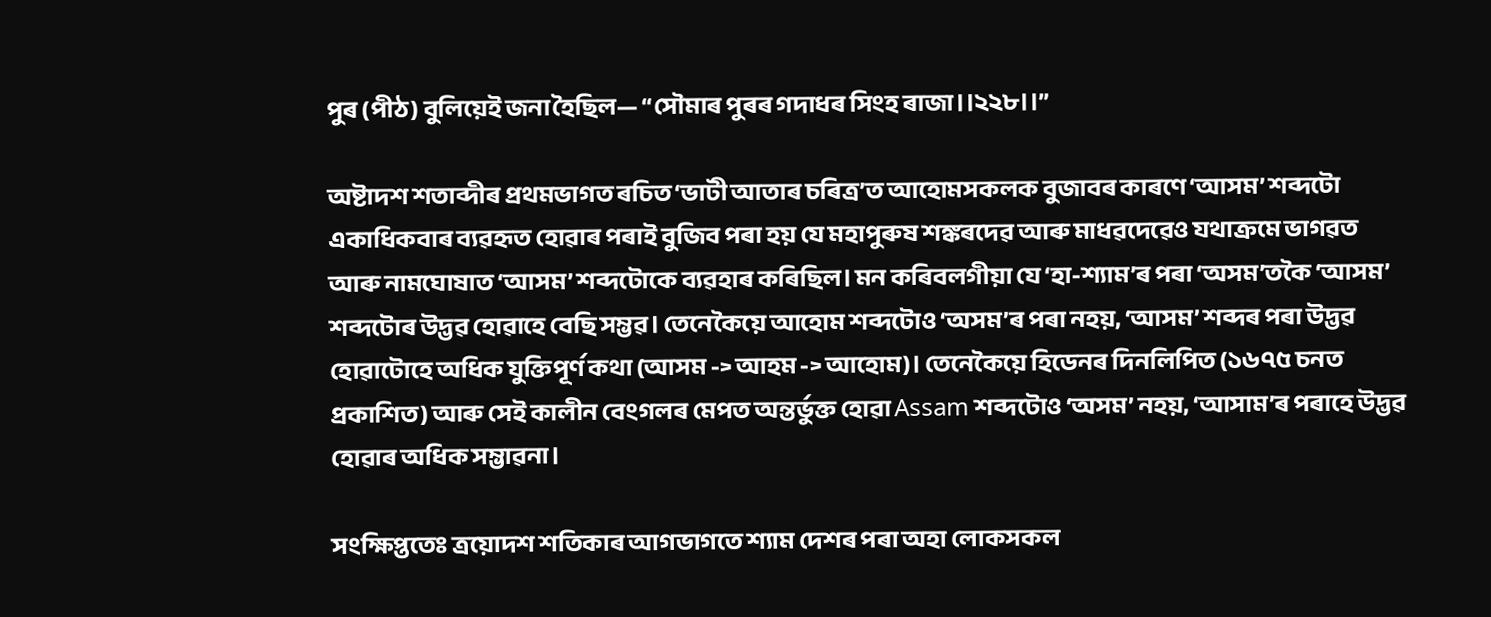পুৰ (পীঠ) বুলিয়েই জনা হৈছিল— ‘‘সৌমাৰ পুৰৰ গদাধৰ সিংহ ৰাজা।।২২৮।।’’

অষ্টাদশ শতাব্দীৰ প্ৰথমভাগত ৰচিত ‘ভাটী আতাৰ চৰিত্ৰ’ত আহোমসকলক বুজাবৰ কাৰণে ‘আসম’ শব্দটো একাধিকবাৰ ব্যৱহৃত হোৱাৰ পৰাই বুজিব পৰা হয় যে মহাপুৰুষ শঙ্কৰদেৱ আৰু মাধৱদেৱেও যথাক্ৰমে ভাগৱত আৰু নামঘোষাত ‘আসম’ শব্দটোকে ব্যৱহাৰ কৰিছিল। মন কৰিবলগীয়া যে ‘হা-শ্যাম’ৰ পৰা ‘অসম’তকৈ ‘আসম’ শব্দটোৰ উদ্ভৱ হোৱাহে বেছি সম্ভৱ। তেনেকৈয়ে আহোম শব্দটোও ‘অসম’ৰ পৰা নহয়, ‘আসম’ শব্দৰ পৰা উদ্ভৱ হোৱাটোহে অধিক যুক্তিপূৰ্ণ কথা (আসম -> আহম -> আহোম)। তেনেকৈয়ে হিডেনৰ দিনলিপিত (১৬৭৫ চনত প্ৰকাশিত) আৰু সেই কালীন বেংগলৰ মেপত অন্তৰ্ভুক্ত হোৱা Assam শব্দটোও ‘অসম’ নহয়, ‘আসাম’ৰ পৰাহে উদ্ভৱ হোৱাৰ অধিক সম্ভাৱনা।

সংক্ষিপ্ততেঃ ত্ৰয়োদশ শতিকাৰ আগভাগতে শ্যাম দেশৰ পৰা অহা লোকসকল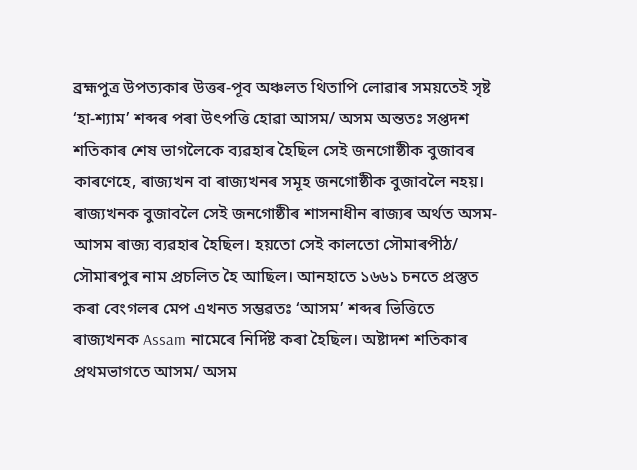ব্ৰহ্মপুত্ৰ উপত্যকাৰ উত্তৰ-পূব অঞ্চলত থিতাপি লোৱাৰ সময়তেই সৃষ্ট ‘হা-শ্যাম’ শব্দৰ পৰা উৎপত্তি হোৱা আসম/ অসম অন্ততঃ সপ্তদশ শতিকাৰ শেষ ভাগলৈকে ব্যৱহাৰ হৈছিল সেই জনগোষ্ঠীক বুজাবৰ কাৰণেহে, ৰাজ্যখন বা ৰাজ্যখনৰ সমূহ জনগোষ্ঠীক বুজাবলৈ নহয়। ৰাজ্যখনক বুজাবলৈ সেই জনগোষ্ঠীৰ শাসনাধীন ৰাজ্যৰ অৰ্থত অসম-আসম ৰাজ্য ব্যৱহাৰ হৈছিল। হয়তো সেই কালতো সৌমাৰপীঠ/ সৌমাৰপুৰ নাম প্ৰচলিত হৈ আছিল। আনহাতে ১৬৬১ চনতে প্ৰস্তুত কৰা বেংগলৰ মেপ এখনত সম্ভৱতঃ ‘আসম’ শব্দৰ ভিত্তিতে ৰাজ্যখনক Assam নামেৰে নিৰ্দিষ্ট কৰা হৈছিল। অষ্টাদশ শতিকাৰ প্ৰথমভাগতে আসম/ অসম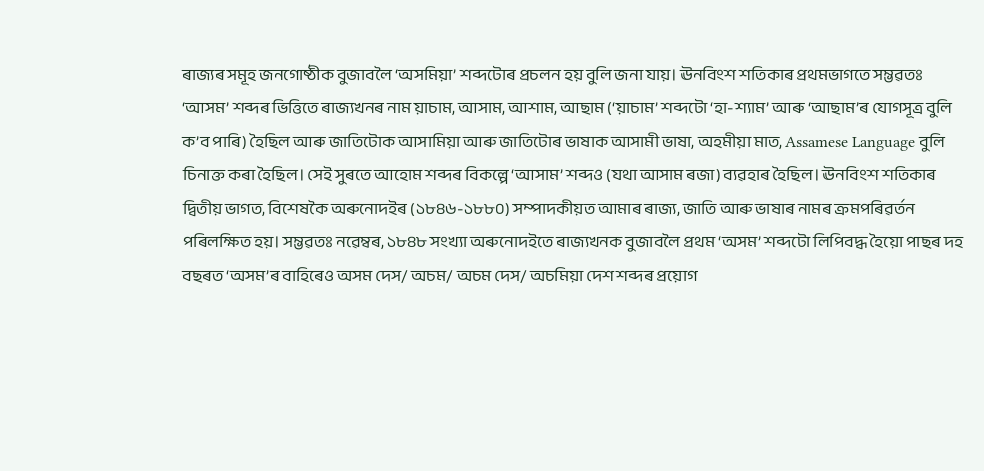ৰাজ্যৰ সমূহ জনগোষ্ঠীক বুজাবলৈ ‘অসমিয়া’ শব্দটোৰ প্ৰচলন হয় বুলি জনা যায়। ঊনবিংশ শতিকাৰ প্ৰথমভাগতে সম্ভৱতঃ ‘আসম’ শব্দৰ ভিত্তিতে ৰাজ্যখনৰ নাম য়াচাম, আসাম, আশাম, আছাম (‘য়াচাম’ শব্দটো ‘হা-শ্যাম’ আৰু ‘আছাম’ৰ যোগসূত্ৰ বুলি ক’ব পাৰি) হৈছিল আৰু জাতিটোক আসামিয়া আৰু জাতিটোৰ ভাষাক আসামী ভাষা, অহমীয়া মাত, Assamese Language বুলি চিনাক্ত কৰা হৈছিল। সেই সুৰতে আহোম শব্দৰ বিকল্পে ‘আসাম’ শব্দও (যথা আসাম ৰজা) ব্যৱহাৰ হৈছিল। ঊনবিংশ শতিকাৰ দ্বিতীয় ভাগত, বিশেষকৈ অৰুনোদইৰ (১৮৪৬-১৮৮০) সম্পাদকীয়ত আমাৰ ৰাজ্য, জাতি আৰু ভাষাৰ নামৰ ক্ৰমপৰিৱৰ্তন পৰিলক্ষিত হয়। সম্ভৱতঃ নৱেম্বৰ, ১৮৪৮ সংখ্যা অৰুনোদইতে ৰাজ্যখনক বুজাবলৈ প্ৰথম ‘অসম’ শব্দটো লিপিবদ্ধ হৈয়ো পাছৰ দহ বছৰত ‘অসম’ৰ বাহিৰেও অসম দেস/ অচম/ অচম দেস/ অচমিয়া দেশ শব্দৰ প্ৰয়োগ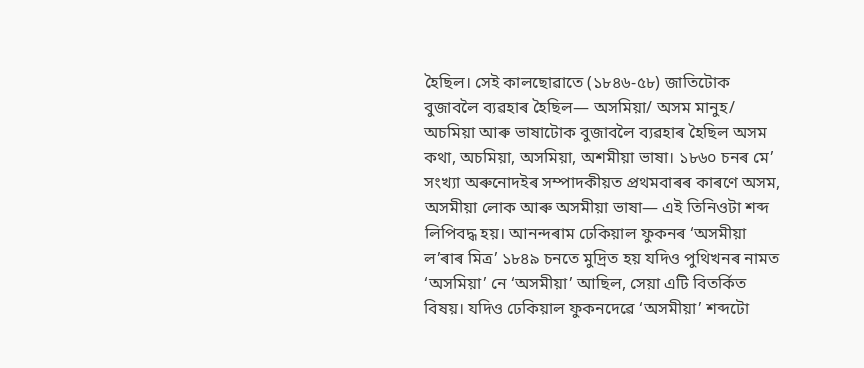হৈছিল। সেই কালছোৱাতে (১৮৪৬-৫৮) জাতিটোক বুজাবলৈ ব্যৱহাৰ হৈছিল— অসমিয়া/ অসম মানুহ/ অচমিয়া আৰু ভাষাটোক বুজাবলৈ ব্যৱহাৰ হৈছিল অসম কথা, অচমিয়া, অসমিয়া, অশমীয়া ভাষা। ১৮৬০ চনৰ মে’ সংখ্যা অৰুনোদইৰ সম্পাদকীয়ত প্ৰথমবাৰৰ কাৰণে অসম, অসমীয়া লোক আৰু অসমীয়া ভাষা— এই তিনিওটা শব্দ লিপিবদ্ধ হয়। আনন্দৰাম ঢেকিয়াল ফুকনৰ ‘অসমীয়া ল’ৰাৰ মিত্ৰ’ ১৮৪৯ চনতে মুদ্ৰিত হয় যদিও পুথিখনৰ নামত ‘অসমিয়া’ নে ‘অসমীয়া’ আছিল, সেয়া এটি বিতৰ্কিত বিষয়। যদিও ঢেকিয়াল ফুকনদেৱে ‘অসমীয়া’ শব্দটো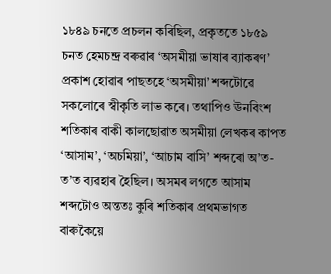১৮৪৯ চনতে প্ৰচলন কৰিছিল, প্ৰকৃততে ১৮৫৯ চনত হেমচন্দ্ৰ বৰুৱাৰ ‘অসমীয়া ভাষাৰ ব্যাকৰণ’ প্ৰকাশ হোৱাৰ পাছতহে ‘অসমীয়া’ শব্দটোৱে সকলোৰে স্বীকৃতি লাভ কৰে। তথাপিও ঊনবিংশ শতিকাৰ বাকী কালছোৱাত অসমীয়া লেখকৰ কাপত ‘আসাম’, ‘অচমিয়া’, ‘আচাম বাসি’ শব্দৰো অ’ত-ত’ত ব্যৱহাৰ হৈছিল। অসমৰ লগতে আসাম শব্দটোও অন্ততঃ কুৰি শতিকাৰ প্ৰথমভাগত বাৰুকৈয়ে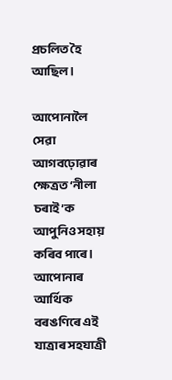প্ৰচলিত হৈ আছিল।

আপোনালৈ সেৱা আগবঢ়োৱাৰ ক্ষেত্ৰত ‘নীলা চৰাই’ক আপুনিও সহায় কৰিব পাৰে। আপোনাৰ আৰ্থিক বৰঙণিৰে এই যাত্ৰাৰ সহযাত্ৰী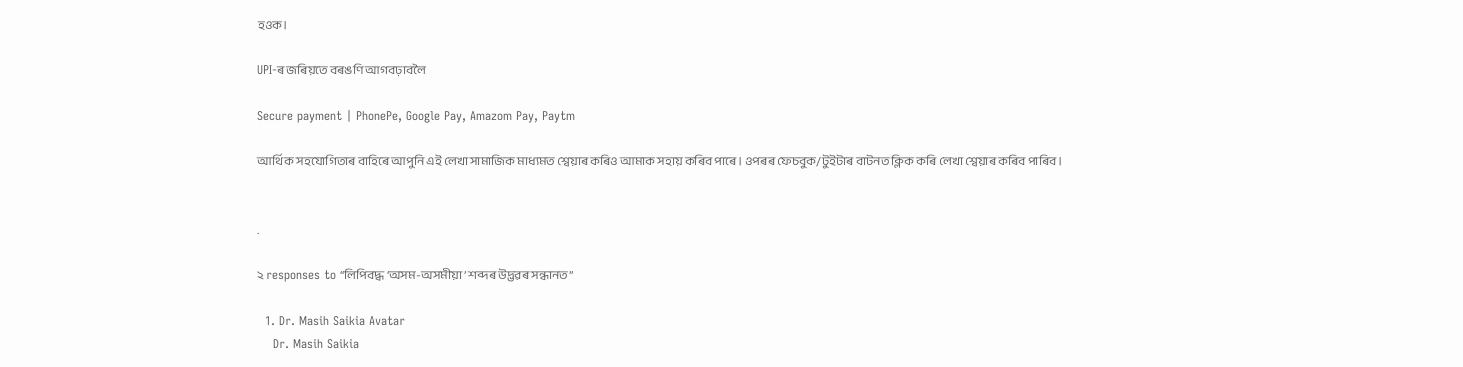হওক।

UPI-ৰ জৰিয়তে বৰঙণি আগবঢ়াবলৈ

Secure payment | PhonePe, Google Pay, Amazom Pay, Paytm

আৰ্থিক সহযোগিতাৰ বাহিৰে আপুনি এই লেখা সামাজিক মাধ্যমত শ্বেয়াৰ কৰিও আমাক সহায় কৰিব পাৰে। ওপৰৰ ফেচবুক/টুইটাৰ বাটনত ক্লিক কৰি লেখা শ্বেয়াৰ কৰিব পাৰিব।


.

২ responses to “লিপিবদ্ধ ‘অসম-অসমীয়া’ শব্দৰ উদ্ভৱৰ সন্ধানত”

  1. Dr. Masih Saikia Avatar
    Dr. Masih Saikia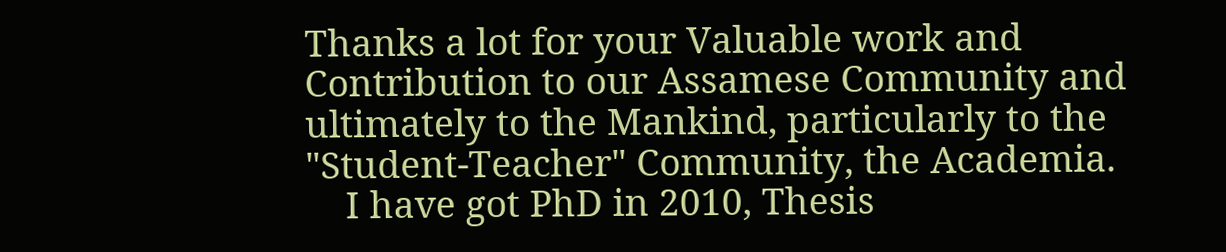Thanks a lot for your Valuable work and Contribution to our Assamese Community and ultimately to the Mankind, particularly to the "Student-Teacher" Community, the Academia.
    I have got PhD in 2010, Thesis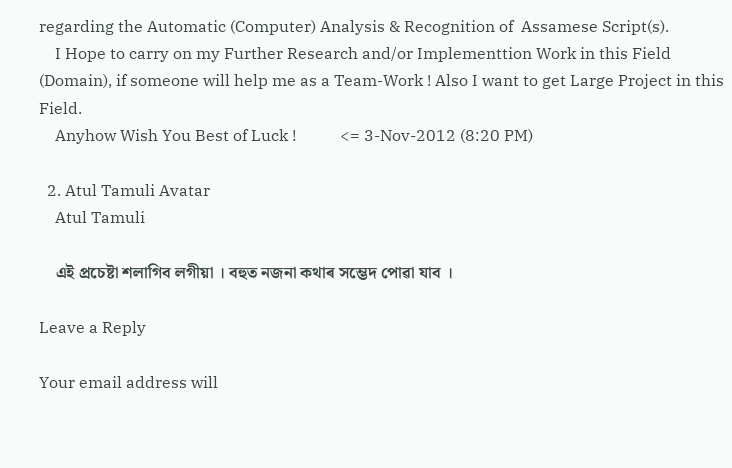regarding the Automatic (Computer) Analysis & Recognition of  Assamese Script(s).
    I Hope to carry on my Further Research and/or Implementtion Work in this Field (Domain), if someone will help me as a Team-Work ! Also I want to get Large Project in this Field.
    Anyhow Wish You Best of Luck !           <= 3-Nov-2012 (8:20 PM)

  2. Atul Tamuli Avatar
    Atul Tamuli

    এই প্ৰচেষ্টা শলাগিব লগীয়া । বহুত নজনা কথাৰ সম্ভেদ পোৱা যাব ।

Leave a Reply

Your email address will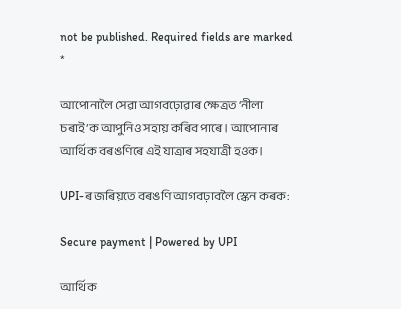not be published. Required fields are marked *

আপোনালৈ সেৱা আগবঢ়োৱাৰ ক্ষেত্ৰত ‘নীলা চৰাই’ক আপুনিও সহায় কৰিব পাৰে। আপোনাৰ আৰ্থিক বৰঙণিৰে এই যাত্ৰাৰ সহযাত্ৰী হওক।

UPI-ৰ জৰিয়তে বৰঙণি আগবঢ়াবলৈ স্কেন কৰক:

Secure payment | Powered by UPI

আৰ্থিক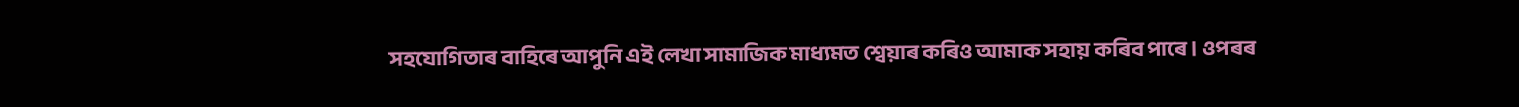সহযোগিতাৰ বাহিৰে আপুনি এই লেখা সামাজিক মাধ্যমত শ্বেয়াৰ কৰিও আমাক সহায় কৰিব পাৰে। ওপৰৰ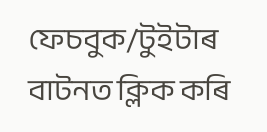ফেচবুক/টুইটাৰ বাটনত ক্লিক কৰি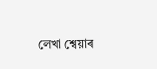লেখা শ্বেয়াৰ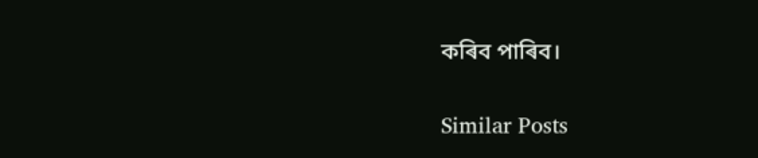কৰিব পাৰিব।

Similar Posts